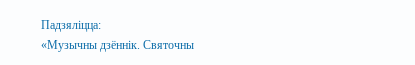Падзяліцца:
«Музычны дзённік. Святочны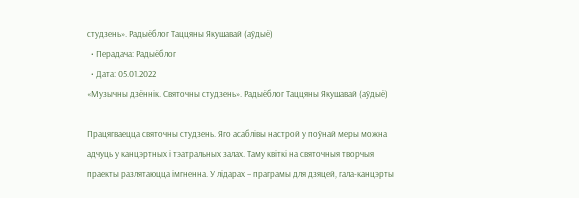студзень». Радыёблог Таццяны Якушавай (аўдыё)
  • Перадача: Радыёблог
  • Дата: 05.01.2022
«Музычны дзённік. Святочны студзень». Радыёблог Таццяны Якушавай (аўдыё)

Працягваецца святочны студзень. Яго асаблівы настрой у поўнай меры можна адчуць у канцэртных і тэатральных залах. Таму квіткі на святочныя творчыя праекты разлятаюцца імгненна. У лідарах – праграмы для дзяцей, гала-канцэрты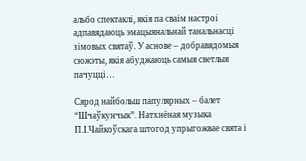альбо спектаклі, якія па сваім настроі адпавядаюць эмацыянальнай танальнасці зімовых святаў. У аснове – добравядомыя сюжэты, якія абуджаюць самыя светлыя пачуцці…

Сярод найбольш папулярных – балет “Шчаўкунчык”. Натхнёная музыка П.І.Чайкоўскага штогод упрыгожвае свята і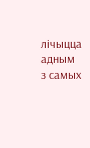лічыцца адным з самых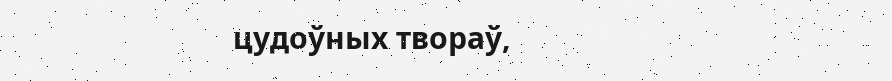цудоўных твораў,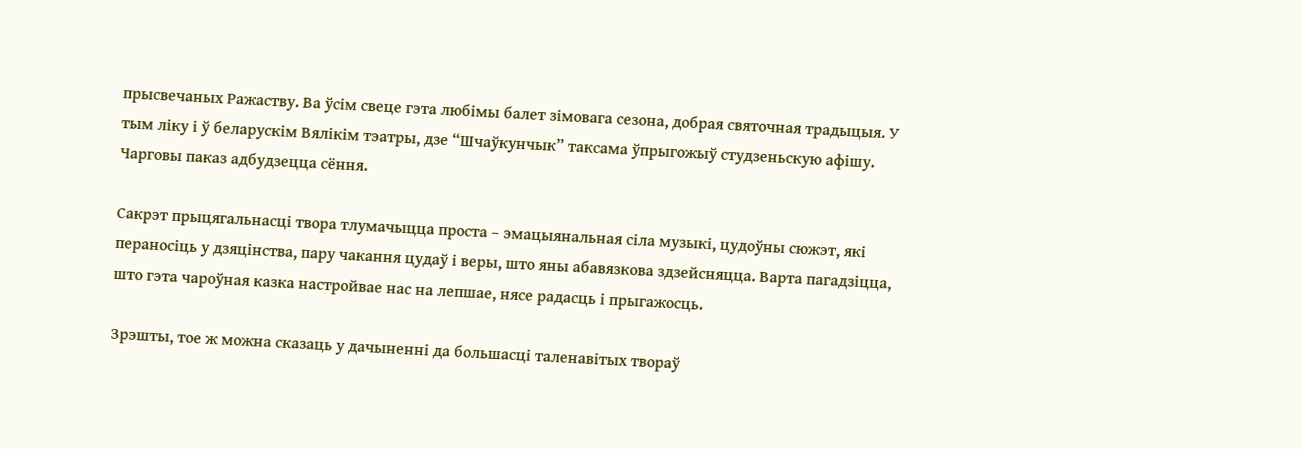прысвечаных Ражаству. Ва ўсім свеце гэта любімы балет зімовага сезона, добрая святочная традыцыя. У тым ліку і ў беларускім Вялікім тэатры, дзе “Шчаўкунчык” таксама ўпрыгожыў студзеньскую афішу. Чарговы паказ адбудзецца сёння.

Сакрэт прыцягальнасці твора тлумачыцца проста – эмацыянальная сіла музыкі, цудоўны сюжэт, які пераносіць у дзяцінства, пару чакання цудаў і веры, што яны абавязкова здзейсняцца. Варта пагадзіцца, што гэта чароўная казка настройвае нас на лепшае, нясе радасць і прыгажосць.

Зрэшты, тое ж можна сказаць у дачыненні да большасці таленавітых твораў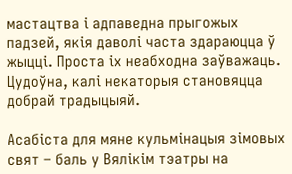мастацтва і адпаведна прыгожых падзей, якія даволі часта здараюцца ў жыцці. Проста іх неабходна заўважаць. Цудоўна, калі некаторыя становяцца добрай традыцыяй.

Асабіста для мяне кульмінацыя зімовых свят – баль у Вялікім тэатры на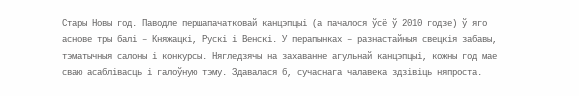Стары Новы год. Паводле першапачатковай канцэпцыі (а пачалося ўсё ў 2010 годзе) ў яго аснове тры балі – Княжацкі, Рускі і Венскі. У перапынках – разнастайныя свецкія забавы, тэматычныя салоны і конкурсы. Нягледзячы на захаванне агульнай канцэпцыі, кожны год мае сваю асаблівасць і галоўную тэму. Здавалася б, сучаснага чалавека здзівіць няпроста.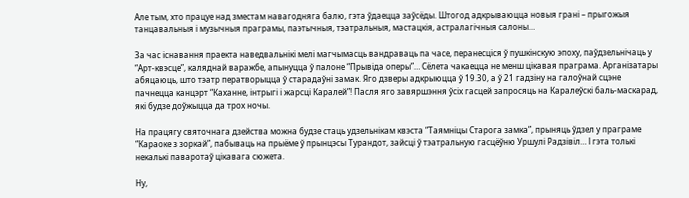Але тым, хто працуе над зместам навагодняга балю, гэта ўдаецца заўсёды. Штогод адкрываюцца новыя грані – прыгожыя танцавальныя і музычныя праграмы, паэтычныя, тэатральныя, мастацкія, астралагічныя салоны…

За час існавання праекта наведвальнікі мелі магчымасць вандраваць па часе, перанесціся ў пушкінскую эпоху, паўдзельнічаць у “Арт-квэсце”, каляднай варажбе, апынуцца ў палоне “Прывіда оперы”… Сёлета чакаецца не менш цікавая праграма. Арганізатары абяцаюць, што тэатр ператворыцца ў старадаўні замак. Яго дзверы адкрыюцца ў 19.30, а ў 21 гадзіну на галоўнай сцэне пачнецца канцэрт “Каханне, інтрыгі і жарсці Каралей”! Пасля яго завяршэння ўсіх гасцей запросяць на Каралеўскі баль-маскарад, які будзе доўжыцца да трох ночы.

На працягу святочнага дзейства можна будзе стаць удзельнікам квэста “Таямніцы Старога замка”, прыняць ўдзел у праграме “Караоке з зоркай”, пабываць на прыёме ў прынцэсы Турандот, зайсці ў тэатральную гасцёўню Уршулі Радзівіл… І гэта толькі некалькі паваротаў цікавага сюжета.

Ну,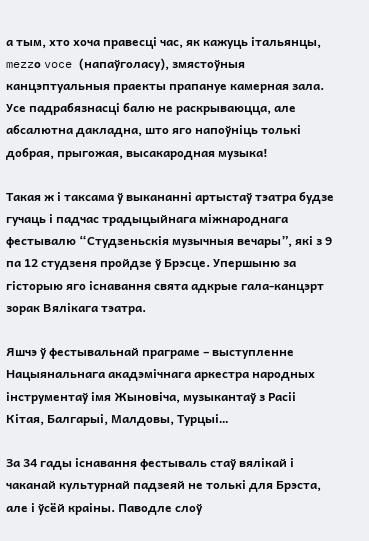а тым, хто хоча правесці час, як кажуць італьянцы, mezzо voce (напаўголасу), змястоўныя канцэптуальныя праекты прапануе камерная зала. Усе падрабязнасці балю не раскрываюцца, але абсалютна дакладна, што яго напоўніць толькі добрая, прыгожая, высакародная музыка!

Такая ж і таксама ў выкананні артыстаў тэатра будзе гучаць і падчас традыцыйнага міжнароднага фестывалю “Студзеньскія музычныя вечары”, які з 9 па 12 студзеня пройдзе ў Брэсце. Упершыню за гісторыю яго існавання свята адкрые гала-канцэрт зорак Вялікага тэатра.

Яшчэ ў фестывальнай праграме – выступленне Нацыянальнага акадэмічнага аркестра народных інструментаў імя Жыновіча, музыкантаў з Расіі Кітая, Балгарыі, Малдовы, Турцыі…

За 34 гады існавання фестываль стаў вялікай і чаканай культурнай падзеяй не толькі для Брэста, але і ўсёй краіны. Паводле слоў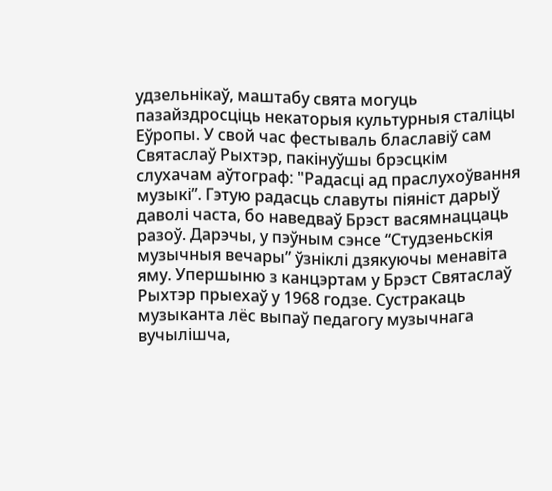удзельнікаў, маштабу свята могуць пазайздросціць некаторыя культурныя сталіцы Еўропы. У свой час фестываль блаславіў сам Святаслаў Рыхтэр, пакінуўшы брэсцкім слухачам аўтограф: "Радасці ад праслухоўвання музыкі”. Гэтую радасць славуты піяніст дарыў даволі часта, бо наведваў Брэст васямнаццаць разоў. Дарэчы, у пэўным сэнсе “Студзеньскія музычныя вечары” ўзніклі дзякуючы менавіта яму. Упершыню з канцэртам у Брэст Святаслаў Рыхтэр прыехаў у 1968 годзе. Сустракаць музыканта лёс выпаў педагогу музычнага вучылішча,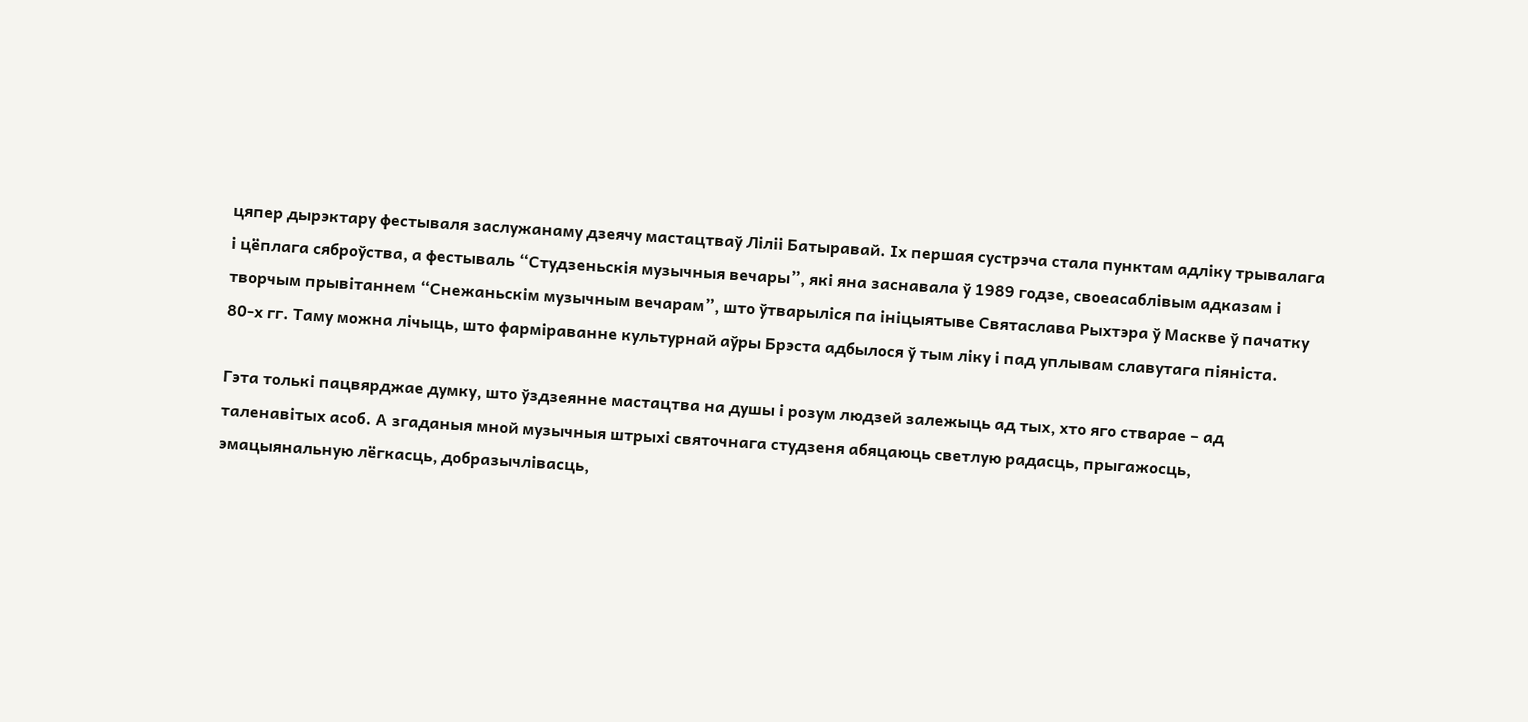цяпер дырэктару фестываля заслужанаму дзеячу мастацтваў Ліліі Батыравай. Іх першая сустрэча стала пунктам адліку трывалага і цёплага сяброўства, а фестываль “Студзеньскія музычныя вечары”, які яна заснавала ў 1989 годзе, своеасаблівым адказам і творчым прывітаннем “Снежаньскім музычным вечарам”, што ўтварыліся па ініцыятыве Святаслава Рыхтэра ў Маскве ў пачатку 80-х гг. Таму можна лічыць, што фарміраванне культурнай аўры Брэста адбылося ў тым ліку і пад уплывам славутага піяніста.

Гэта толькі пацвярджае думку, што ўздзеянне мастацтва на душы і розум людзей залежыць ад тых, хто яго стварае – ад таленавітых асоб. А згаданыя мной музычныя штрыхі святочнага студзеня абяцаюць светлую радасць, прыгажосць, эмацыянальную лёгкасць, добразычлівасць,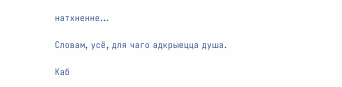натхненне…

Словам, усё, для чаго адкрыецца душа.

Каб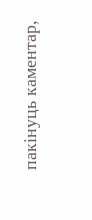пакінуць каментар,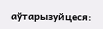аўтарызуйцеся: